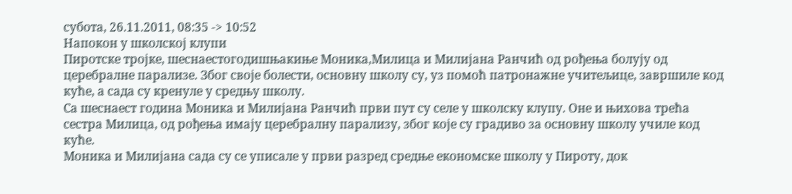субота, 26.11.2011, 08:35 -> 10:52
Напокон у школској клупи
Пиротске тројке, шеснаестогодишњакиње Моника,Милица и Милијана Ранчић од рођења болују од церебралне парализе. Због своје болести, основну школу су, уз помоћ патронажне учитељице, завршиле код куће, а сада су кренуле у средњу школу.
Са шеснаест година Моника и Милијана Ранчић први пут су селе у школску клупу. Оне и њихова трећа сестра Милица, од рођења имају церебралну парализу, због које су градиво за основну школу училе код куће.
Моника и Милијана сада су се уписале у први разред средње економске школу у Пироту, док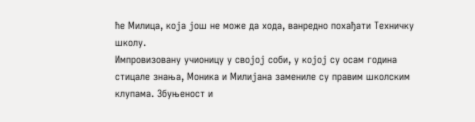ће Милица, која још не може да хода, ванредно похађати Техничку школу.
Импровизовану учионицу у својој соби, у којој су осам година стицале знања, Моника и Милијана замениле су правим школским клупама. Збуњеност и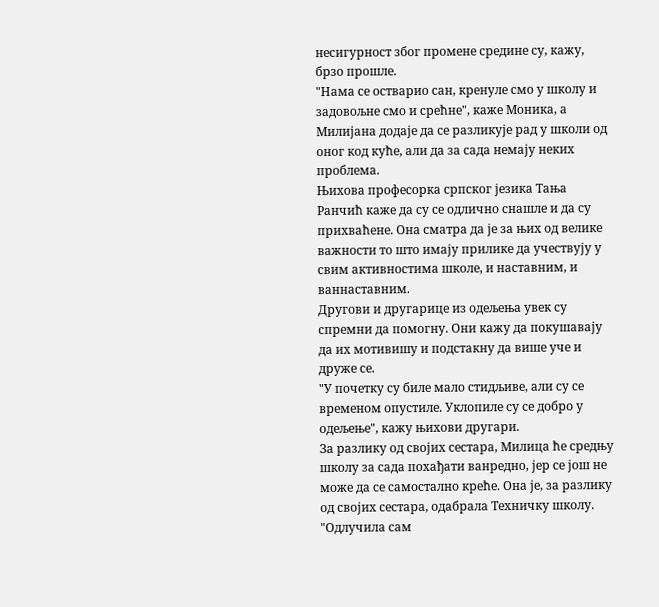несигурност због промене средине су, кажу, брзо прошле.
"Нама се остварио сан, кренуле смо у школу и задовољне смо и срећне", каже Моника, а Милијана додаје да се разликује рад у школи од оног код куће, али да за сада немају неких проблема.
Њихова професорка српског језика Тања Ранчић каже да су се одлично снашле и да су прихваћене. Она сматра да је за њих од велике важности то што имају прилике да учествују у свим активностима школе, и наставним, и ваннаставним.
Другови и другарице из одељења увек су спремни да помогну. Они кажу да покушавају да их мотивишу и подстакну да више уче и друже се.
"У почетку су биле мало стидљиве, али су се временом опустиле. Уклопиле су се добро у одељење", кажу њихови другари.
За разлику од својих сестара, Милица ће средњу школу за сада похађати ванредно, јер се још не може да се самостално креће. Она је, за разлику од својих сестара, одабрала Техничку школу.
"Одлучила сам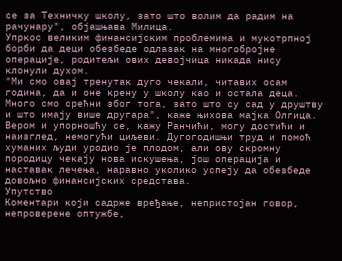се за Техничку школу, зато што волим да радим на рачунару", објашњава Милица.
Упркос великим финансијским проблемима и мукотрпној борби да деци обезбеде одлазак на многобројне операције, родитељи ових девојчица никада нису клонули духом.
"Ми смо овај тренутак дуго чекали, читавих осам година, да и оне крену у школу као и остала деца. Много смо срећни због тога, зато што су сад у друштву и што имају више другара", каже њихова мајка Олгица.
Вером и упорношћу се, кажу Ранчићи, могу достићи и наизглед, немогући циљеви. Дугогодишњи труд и помоћ хуманих људи уродио је плодом, али ову скромну породицу чекају нова искушења, још операција и наставак лечења, наравно уколико успеју да обезбеде довољно финансијских средстава.
Упутство
Коментари који садрже вређање, непристојан говор, непроверене оптужбе,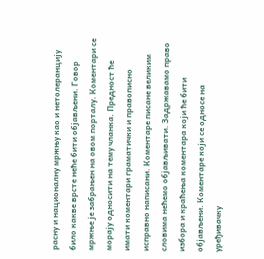расну и националну мржњу као и нетолеранцију било какве врсте неће бити објављени. Говор мржње је забрањен на овом порталу. Коментари се морају односити на тему чланка. Предност ће имати коментари граматички и правописно исправно написани. Коментаре писане великим словима нећемо објављивати. Задржавамо право избора и краћења коментара који ће бити објављени. Коментаре који се односе на уређивачку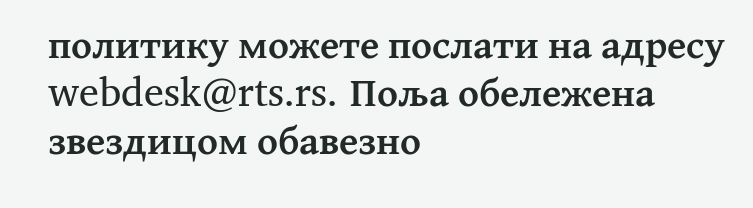политику можете послати на адресу webdesk@rts.rs. Поља обележена звездицом обавезно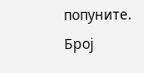попуните.
Број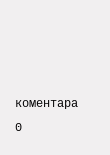коментара 0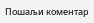Пошаљи коментар